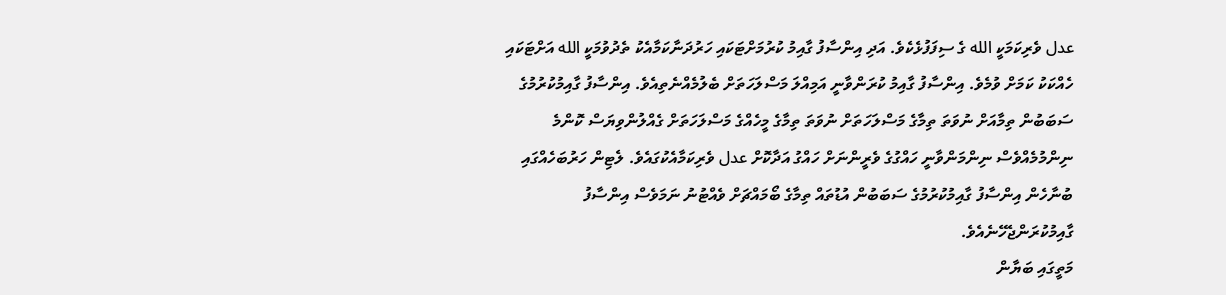عدل ވެރިކަމަކީ الله ގެ ސިފަފުޅެކެވެ. އަދި އިންސާފު ގާއިމު ކުރުމަށްޓަކައި ހަރުދަނާކަމާއެކު ތެދުވުމަކީ الله އަށްޓަކައި ހެއްކަކު ކަމަށް ވުމެވެ. އިންސާފު ގާއިމު ކުރަންވާނީ އަމިއްލަ މަސްލަހަތަށް ބެލުމެއްނެތިއެވެ. އިންސާފު ގާއިމުކުރުމުގެ ސަބަބުން ތިމާއަށް ނުވަތަ ތިމާގެ މަސްލަހަތަށް ނުވަތަ ތިމާގެ މީހެއްގެ މަސްލަހަތަށް ގެއްލުންވިޔަސް ކޮންމެ ނިންމުމެއްވެސް ނިންމަންވާނީ ހައްގުގެ ވެރީންނަށް ހައްގު އަދާކޮށް عدل ވެރިކަމާއެކުގައެވެ. ލެޓިން ހަރުބަހެއްގައި ބުނާހެން އިންސާފު ގާއިމުކުރުމުގެ ސަބަބުން އުޑުތައް ތިމާގެ ބޯމައްޗަށް ވެއްޓުނު ނަމަވެސް އިންސާފު ގާއިމުކުރަންޖެހޭނެއެވެ.
މަތީގައި ބަޔާން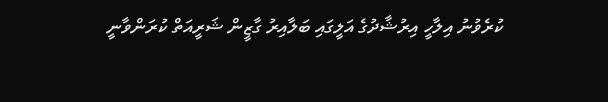ކުރެވުނު އިލާހީ އިރުޝާދުގެ އަލީގައި ބަލާއިރު ގާޒީން ޝަރީއަތް ކުރަންވާނީ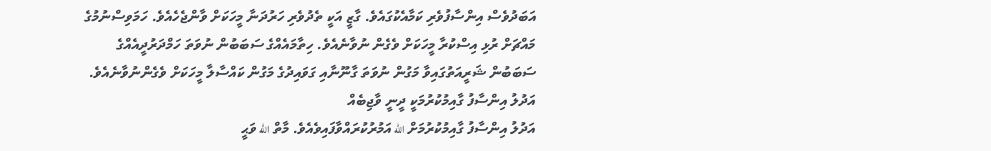އަބަދުވެސް އިންސާފުވެރި ކަމާއެކުގައެވެ. ގާޒީ އަކީ ތެދުވެރި ހަރުދަނާ މީހަކަށް ވާންޖެހެއެވެ. ހަމަވިސްނުމުގެ މައްޗަށް ރުޅި އިސްކުރާ މީހަކަށް ވެގެން ނުވާނެއެވެ. ހިތާމައެއްގެ ސަބަބުން ނުވަތަ ހަމްދަރުދީއެއްގެ ސަބަބުން ޝަރީއަތުގައިވާ މަގުން ނުވަތަ ގާނޫނާއި ގަވައިދުގެ މަގުން ކައްސާލާ މީހަކަށް ވެގެންނުވާނެއެވެ.
އަދުލު އިންސާފު ގާއިމުކުރުމަކީ ދީނީ ވާޖިބެއް
އަދުލު އިންސާފު ގާއިމުކުރުމަށް الله އަމުރުކުރައްވާފައިވެއެވެ. މާތް الله ވަޙީ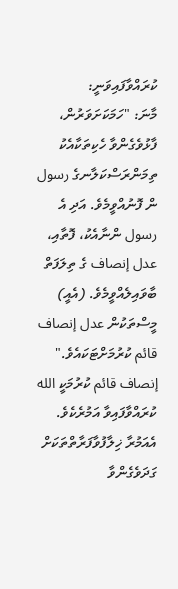ކުރައްވާފައިވަނީ:
މާނަ: "ހަމަކަށަވަރުން، ފާޅުވެގެންވާ ހެކިތަކާއެކު ތިމަންރަސްކަލާނގެ رسول ން ފޮނުއްވީމެވެ. އަދި އެ رسول ންނާއެކު، ފޮތާއި، عدل إنصاف ގެ ތިލަފަތް ބާވައިލެއްވީމެވެ. (އެއީ) މީސްތަކުން عدل إنصاف قائم ކުރުމަށްޓަކައެވެ."
إنصاف قائم ކުރުމަކީ الله ކުރައްވާފައިވާ އަމުރެކެވެ. އެއަމުރާ ޚިލާފުވާފަރާތްތަކަށް ގަދަވެގެންވާ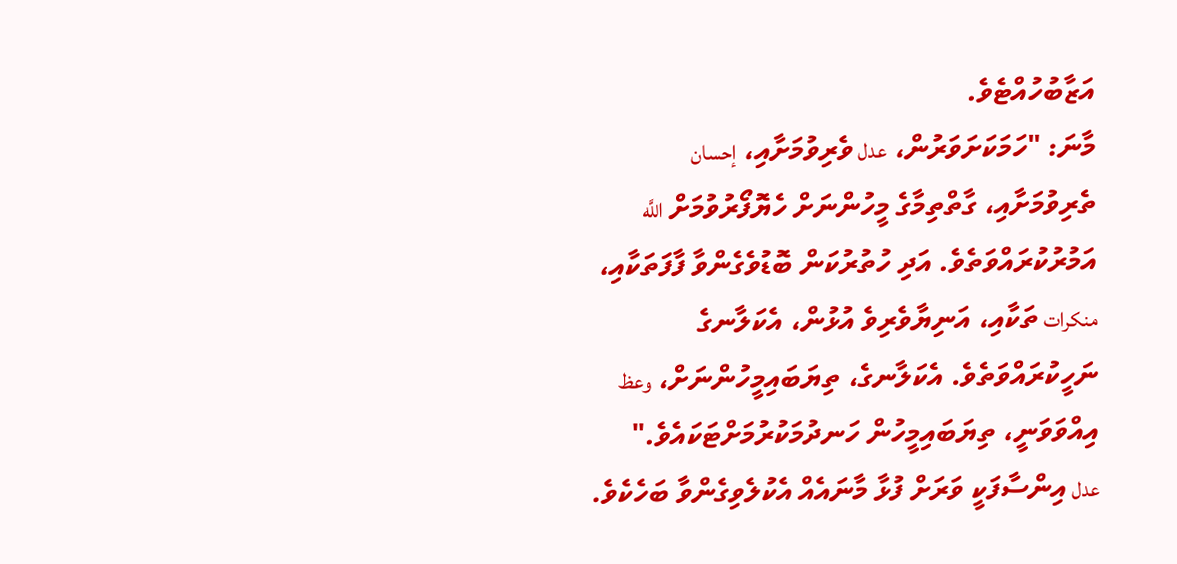އަޒާބުހުއްޓެވެ.
މާނަ: "ހަމަކަށަވަރުން، عدل ވެރިވުމަށާއި، إحسان ތެރިވުމަށާއި، ގާތްތިމާގެ މީހުންނަށް ހެޔޮފޯރުވުމަށް اللَّه އަމުރުކުރައްވަތެވެ. އަދި ހުތުރުކަން ބޮޑުވެގެންވާ ފާފަތަކާއި، منكرات ތަކާއި، އަނިޔާވެރިވެ އުޅުން، އެކަލާނގެ ނަހީކުރައްވަތެވެ. އެކަލާނގެ، ތިޔަބައިމީހުންނަށް، وعظ އިއްވަވަނީ، ތިޔަބައިމީހުން ހަނދުމަކުރުމަށްޓަކައެވެ."
عدل އިންސާފަކީ ވަރަށް ފުޅާ މާނައެއް އެކުލެވިގެންވާ ބަހެކެވެ.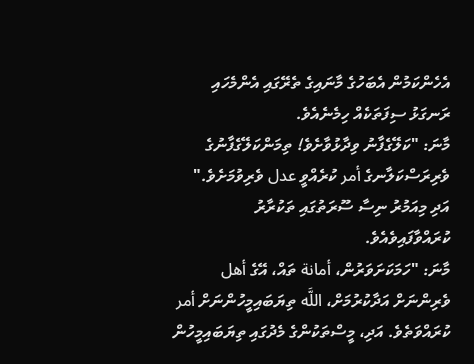އެހެންކަމުން އެބަހުގެ މާނައިގެ ތެރޭގައި އެންމެހައި ރަނގަޅު ސިފަތަކެއް ހިމެނެއެވެ.
މާނަ: "ކަލޭގެފާނު ވިދާޅުވާށެވެ! ތިމަންކަލޭގެފާނުގެ ވެރިރަސްކަލާނގެ أمر ކުރެއްވީ عدل ވެރިވުމަށެވެ."
އަދި މިއަމުރު ނިސާ ސޫރަތުގައި ތަކުރާރު ކުރައްވާފައިވެއެވެ.
މާނަ: "ހަމަކަށަވަރުން، أمانة ތައް، އޭގެ أهل ވެރިންނަށް އަދާކުރުމަށް، اللَّه ތިޔަބައިމީހުންނަށް أمر ކުރައްވަތެވެ. އަދި، މީސްތަކުންގެ މެދުގައި ތިޔަބައިމީހުން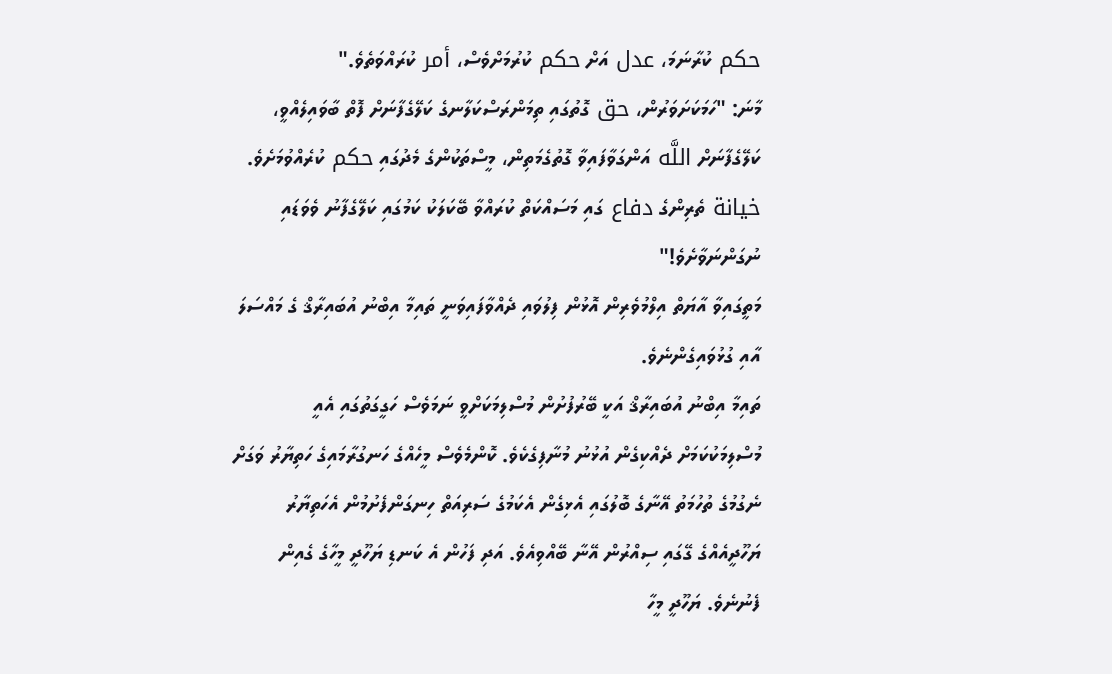حكم ކުރާނަމަ، عدل އަށް حكم ކުރުމަށްވެސް، أمر ކުރައްވަތެވެ."
މާނަ: "ހަމަކަށަވަރުން، حق ގޮތުގައި ތިމަންރަސްކަލާނގެ ކަލޭގެފާނަށް ފޮތް ބާވައިލެއްވީ، ކަލޭގެފާނަށް اللَّه އަންގަވާފައިވާ ގޮތުގެމަތިން، މީސްތަކުންގެ މެދުގައި حكم ކުރެއްވުމަށެވެ. خيانة ތެރިންގެ دفاع ގައި މަސައްކަތް ކުރައްވާ ބޭކަލަކު ކަމުގައި ކަލޭގެފާނު ވެވަޑައި ނުގަންނަވާށެވެ!"
މަތީގައިވާ އާޔަތް އިލްމުވެރިން އޮޅުން ފިލުވައި ދެއްވާފައިވަނީ ތައިމާ އިބްނު އުބައިރާޤް ގެ މައްސަލަ އާއި ގުޅުވައިގެންނެވެ.
ތައިމާ އިބްނު އުބައިރާޤް އަކީ ބޭރުފުށުން މުސްލިމަކަށްވީ ނަމަވެސް ހަގީގަތުގައި އެއީ މުސްލިމަކުކަމަށް ދެއްކިގެން އުޅުނު މުނާފިގެކެވެ. ކޮންމެވެސް މީހެއްގެ ހަނގުރާމައިގެ ހަތިޔާރު ވަގަށް ނެގުމުގެ ތުހުމަތު އޭނާގެ ބޮލުގައި އެޅިގެން އެކަމުގެ ސަރިއަތް ހިނގަންފެށުމުން އެހަތިޔާރު ޔަހޫދީއެއްގެ ގޭގައި ސިއްރުން އޭނާ ބޭއްވިއެވެ. އަދި ފަހުން އެ ކަނޑި ޔަހޫދީ މީހާގެ ގެއިން ފެނުނެވެ. ޔަހޫދީ މީހާ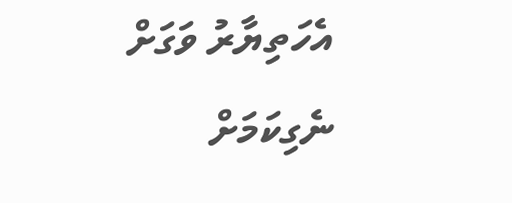އެހަތިޔާރު ވަގަށް ނެގިކަމަށް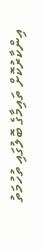އިންކާރުކޮށް ތައިމާގެ ބޮލުގައި ތުހުމަތު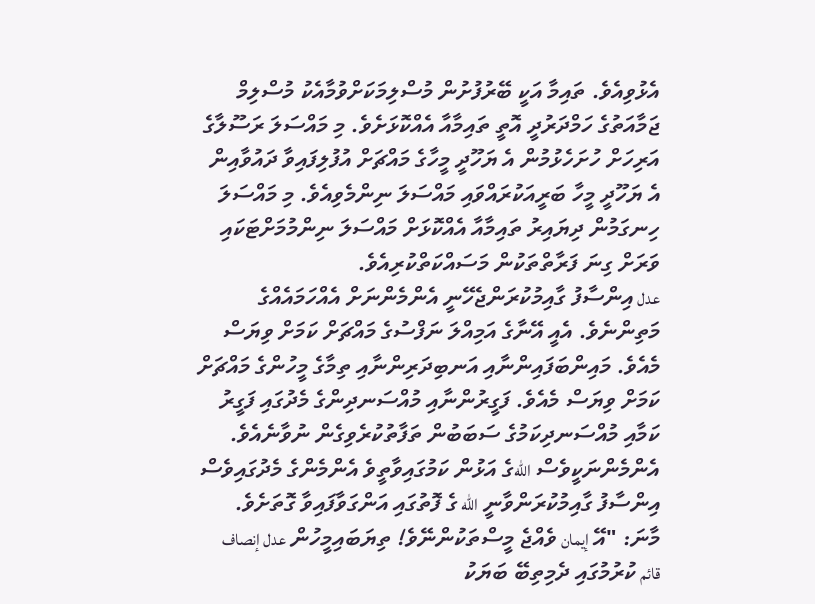އެޅުވިއެވެ. ތައިމާ އަކީ ބޭރުފުށުން މުސްލިމަކަށްވުމާއެކު މުސްލިމް ޖަމާއަތުގެ ހަމްދަރުދީ އޮތީ ތައިމާއާ އެއްކޮޅަށެވެ. މި މައްސަލަ ރަސޫލާގެ އަރިހަށް ހުށަހެޅުމުން އެ ޔަހޫދީ މީހާގެ މައްޗަށް އުފުލިފައިވާ ދައުވާއިން އެ ޔަހޫދީ މީހާ ބަރީއަކުރައްވައި މައްސަލަ ނިންމެވިއެވެ. މި މައްސަލަ ހިނގަމުން ދިޔައިރު ތައިމާއާ އެއްކޮޅަށް މައްސަލަ ނިންމުމަށްޓަކައި ވަރަށް ގިނަ ފަރާތްތަކުން މަސައްކަތްކުރިއެވެ.
عدل އިންސާފު ގާއިމުކުރަންޖެހޭނީ އެންމެންނަށް އެއްހަމައެއްގެ މަތިންނެވެ. އެއީ އޭނާގެ އަމިއްލަ ނަފްސުގެ މައްޗަށް ކަމަށް ވިޔަސް މެއެވެ. މައިންބަފައިންނާއި އަނބިދަރިންނާއި ތިމާގެ މީހުންގެ މައްޗަށް ކަމަށް ވިޔަސް މެއެވެ. ފަގީރުންނާއި މުއްސަނދިންގެ މެދުގައި ފަގީރު ކަމާއި މުއްސަނދިކަމުގެ ސަބަބުން ތަފާތުކުރެވިގެން ނުވާނެއެވެ. އެންމެންނަކީވެސް اللهގެ އަޅުން ކަމުގައިވާތީވެ އެންމެންގެ މެދުގައިވެސް އިންސާފު ގާއިމުކުރަންވާނީ الله ގެ ފޮތުގައި އަންގަވާފައިވާ ގޮތަށެވެ.
މާނަ: "އޭ إيمان ވެއްޖެ މީސްތަކުންނޭވެ! ތިޔަބައިމީހުން عدل إنصاف قائم ކުރުމުގައި ދެމިތިބޭ ބަޔަކު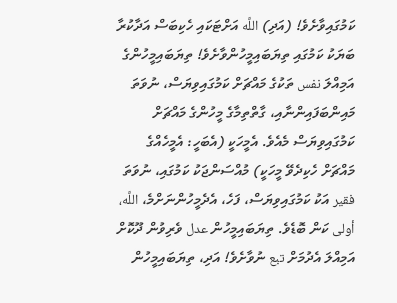ކަމުގައިވާށެވެ! (އަދި) اللَّه އަށްޓަކައި ހެކިބަސް އަދާކުރާ ބަޔަކު ކަމުގައި ތިޔަބައިމީހުންވާށެވެ! ތިޔަބައިމީހުންގެ އަމިއްލަ نفس ތަކުގެ މައްޗަށް ކަމުގައިވިޔަސް، ނުވަތަ މައިންބަފައިންނާއި، ގާތްތިމާގެ މީހުންގެ މައްޗަށް ކަމުގައިވިޔަސް މެއެވެ. އެމީހަކީ (އެބަހީ: އެމީހެއްގެ މައްޗަށް ހެކިދެވޭ މީހަކީ) މުއްސަންޖަކު ކަމުގައި، ނުވަތަ فقير އަކު ކަމުގައިވިޔަސް، ފަހެ، އެދެމީހުންނަށްމެ، اللَّه، أولى ކަން ބޮޑެވެ. ތިޔަބައިމީހުން عدل ވެރިވުން ދޫކޮށް އަމިއްލަ އެދުމަށް تبع ނުވާށެވެ! އަދި، ތިޔަބައިމީހުން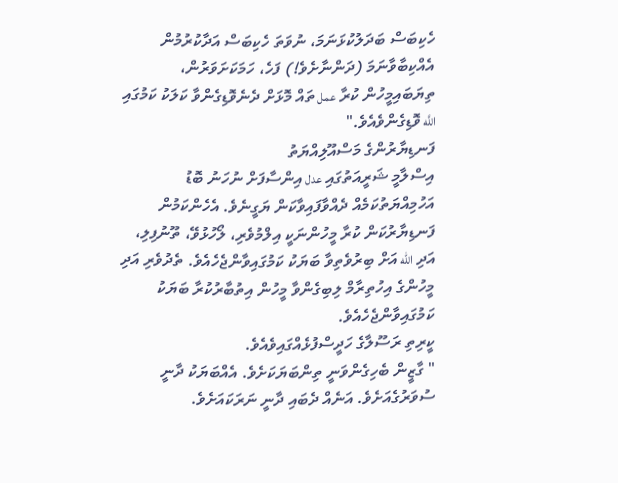ހެކިބަސް ބަދަލުކުޅަނަމަ، ނުވަތަ ހެކިބަސް އަދާކުރުމުން އެއްކިބާވާނަމަ (ދަންނާށެވެ!) ފަހެ، ހަމަކަށަވަރުން، ތިޔަބައިމީހުން ކުރާ عمل ތައް މޮޅަށް ދެނެވޮޑިގެންވާ ކަލަކު ކަމުގައި اللَّه ވޮޑިގެންވެއެވެ."
ފަނޑިޔާރުންގެ މަސްއޫލިއްޔަތު
އިސްލާމީ ޝަރީއަތުގައި عدل އިންސާފަށް ނުހަނު ބޮޑު އަހުމިއްޔަތުކަމެއް ދެއްވާފައިވާކަން ޔަގީނެވެ. އެހެންކަމުން ފަނޑިޔާރުކަން ކުރާ މީހުންނަކީ އިލްމުވެރި، ލޯހުޅުވޭ، ތޫނުފިލި، އަދި الله އަށް ބިރުވެތިވާ ބަޔަކު ކަމުގައިވާންޖެހެއެވެ. ތެދުވެރި އަދި މީހުންގެ އިހުތިރާމް ލިބިގެންވާ މީހުން އިތުބާރުކުރާ ބަޔަކު ކަމުގައިވާންޖެހެއެވެ.
ކީރިތި ރަސޫލާގެ ހަދީސްފުޅެއްގައިވެއެވެ.
" ގާޒީން ބެހިގެންވަނީ ތިންބަޔަކަށެވެ. އެއްބަޔަކު ދާނީ ސުވަރުގެއަށެވެ. އަނެއް ދެބައި ދާނީ ނަރަކައަށެވެ.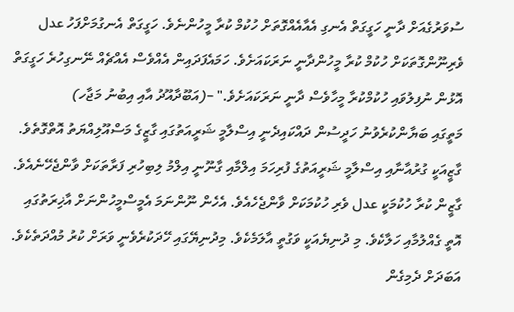ސުވަރުގެއަށް ދާނީ ހަގީގަތް އެނގި އެއާއެއްގޮތަށް ހުކުމް ކުރާ މީހުންނެވެ. ހަގީގަތް އެނގުމަށްފަހު عدل ވެރިނޫންގޮތަކަށް ހުކުމް ކުރާ މީހުންދާނީ ނަރަކައަށެވެ. ހަމައެފަދައިން އެއްވެސް އެއްޗެއް ނޭނގިހުރެ ހަގީގަތް އޮޅުން ނުފިލުވައި ހުކުމްކުރާ މީހާވެސް ދާނީ ނަރަކައަށެވެ." –(އަބޫދާއޫދު އާއި އިބުނު މަޖާހ)
މަތީގައި ބަޔާންކުރެވުނު ހަދީސުން ދައްކައިދެނީ އިސްލާމީ ޝަރީއަތުގައި ގާޒީގެ މަސްއޫލިއްޔަތު އޮތްގޮތެވެ. ގާޒީއަކީ ގުރުއާނާއި އިސްލާމީ ޝަރީއަތުގެ ފުރިހަމަ އިލްމާއި ގާނޫނީ އިލްމު ލިބިހުރި ފަރާތަކަށް ވާންޖެހޭނެއެވެ. ގާޒީން ކުރާ ހުކުމަކީ عدل ވެރި ހުކުމަކަށް ވާންޖެހެއެވެ. އެހެން ނޫންނަމަ އެމީސްމީހުންނަށް އާޚިރަތުގައި އޮތީ ގެއްލުމާއި ހަލާކެވެ. މި ދުނިޔެއަކީ ވަގުތީ އާލަމެކެވެ. މިދުނިޔޭގައި ހޭދަކުރެވެނީ ވަރަށް ކުރު މުއްދަތެކެވެ. އަބަދަށް ދެމިގެން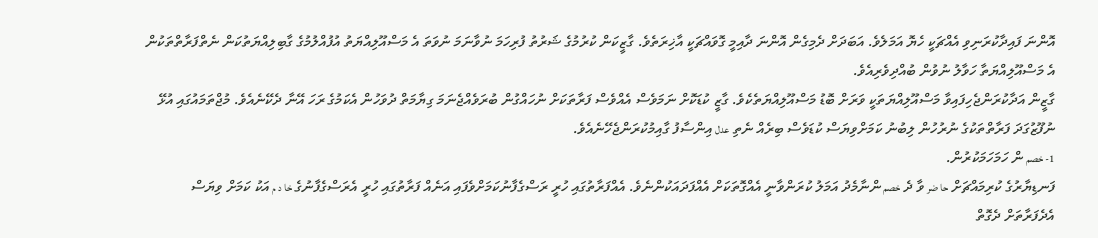އޮންނަ ފައިދާކުރަނިވި އެއްޗަކީ ހެޔޮ އަމަލެވެ. އަބަދަށް ދެމިގެން އޮންނަ ދާއިމީ ގޮވައްޗަކީ އާޚިރަތެވެ. ގާޒީކަން ކުރުމުގެ ޝަރުތު ފުރިހަމަ ނުވާނަމަ ނުވަތަ އެ މަސްއޫލިއްޔަތު އުފުއްލުމުގެ ގާބިލިއްޔަތުކަން ނެތްފަރާތްތަކުން އެ މަސްއޫލިއްޔަތާ ހަވާލު ނުވުން ބުއްދިވެރިއެވެ.
ގާޒީން އަދާކުރަންޖެހިފައިވާ މަސްއޫލިއްޔަތަކީ ވަރަށް ބޮޑު މަސްއޫލިއްޔަތެކެވެ. ގާޒީ ކުޑަކޮށް ނަމަވެސް އެއްވެސް ފަރާތަކަށް ނުހައްގުން ބުރަވެއްޖެނަމަ ގިޔާމަތް ދުވަހުން އެކަމުގެ ރަހަ އޭނާ ދެކޭނެއެވެ. މުޖްތަމައުގައި އުޅޭ ނުފޫޒުގަދަ ފަރާތްތަކުގެ ނުރުހުން ލިބުނު ކަމަށްވިޔަސް ކުޑަވެސް ބިރެއް ނެތި عدل އިންސާފު ގާއިމުކުރަންޖެހޭނެއެވެ.
1- خصم ން ހަމަހަމަކުރުން.
ފަނޑިޔާރުގެ ކުރިމައްޗަށް حا ضر ވާ ދެ خصم ންނާމެދު އަމަލު ކުރަންވާނީ އެއްގޮތަކަށް އެއްފަދައަކުންނެވެ. އެއްފަރާތުގައި ހުރީ ރަސްގެފާނުކަމަށްވެފައި އަނެއް ފަރާތުގައި ހުރީ އެރަސްގެފާނުގެ خا د م އަކު ކަމަށް ވިޔަސް އެދެފަރާތަށް ދެގޮތް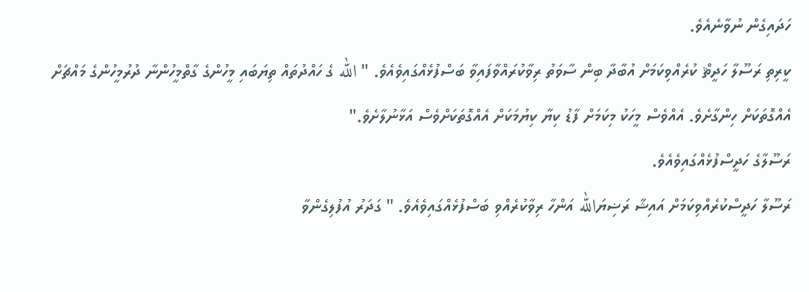ހަދައިގެން ނުވާނެއެވެ.
ކީރިތި ރަސޫލާ ހަދީޘް ކުރެއްވިކަމަށް އުބާދާ ބިން ސާވަތު ރިވާކުރައްވާފައިވާ ބަސްފުޅެއްގައިވެއެވެ. " الله ގެ ހައްދުތައް ތިޔަބައި މީހުންގެ ގާތްމީހުންނާ ދުރުމީހުންގެ މައްޗަށް އެއްގޮތަކަށް ހިންގާށެވެ. އެއްވެސް މީހަކު މިކަމަށް ފާޑު ކިޔާ ކިޔުމަކަށް އެއްގޮތަކަށްވެސް އަޅާނުލާށެވެ."
ރަސޫލާގެ ހަދީސްފުޅެއްގައިވެއެވެ.
ރަސޫލާ ހަދީސްކުރެއްވިކަމަށް އައިޝާ ރަޟިޔަالله އަންހާ ރިވާކުރެއްވި ބަސްފުޅެއްގައިވެއެވެ. " ގަދަރު އުފުލިގެންވާ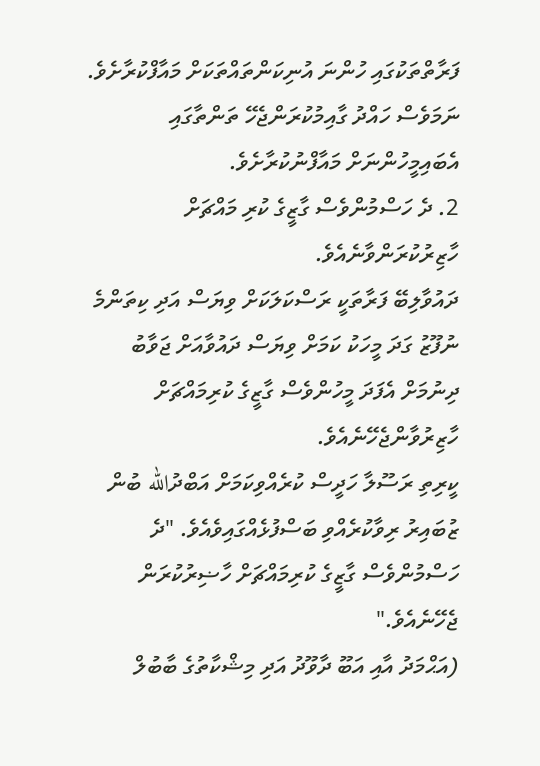ފަރާތްތަކުގައި ހުންނަ އުނިކަންތައްތަކަށް މައާފްކުރާށެވެ. ނަމަވެސް ހައްދު ގާއިމުކުރަންޖެހޭ ތަންތާގައި އެބައިމީހުންނަށް މައާފްނުކުރާށެވެ.
2. ދެ ހަސްމުންވެސް ގާޒީގެ ކުރި މައްޗަށް ހާޒިރުކުރަންވާނެއެވެ.
ދައުވާލިބޭ ފަރާތަކީ ރަސްކަލަކަށް ވިޔަސް އަދި ކިތަންމެ ނުފޫޒު ގަދަ މީހަކު ކަމަށް ވިޔަސް ދައުވާއަށް ޖަވާބު ދިނުމަށް އެފަދަ މީހުންވެސް ގާޒީގެ ކުރިމައްޗަށް ހާޒިރުވާންޖެހޭނެއެވެ.
ކީރިތި ރަސޫލާ ހަދީސް ކުރެއްވިކަމަށް އަބްދުالله ބުން ޒުބައިރު ރިވާކުރެއްވި ބަސްފުޅެއްގައިވެއެވެ. "ދެ ހަސްމުންވެސް ގާޒީގެ ކުރިމައްޗަށް ހާޟިރުކުރަން ޖެހޭނެއެވެ."
(އަޙްމަދު އާއި އަބޫ ދާވޫދު އަދި މިޝްކާތުގެ ބާބުލް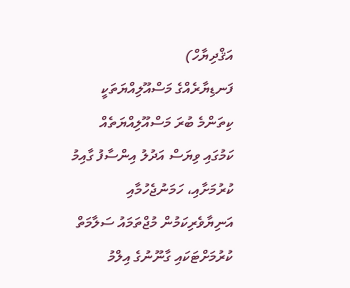އަޤްދިޔާހް)
ފަނޑިޔާރެއްގެ މަސްއޫލިއްޔަތަކީ ކިތަންމެ ބުރަ މަސްއޫލިއްޔަތެއް ކަމުގައި ވިޔަސް އަދުލު އިންސާފު ގާއިމު ކުރުމަށާއި، ހަމަނުޖެހުމާއި އަނިޔާވެރިކަމުން މުޖްތަމައު ސަލާމަތް ކުރުމަށްޓަކައި ގާނޫނުގެ އިލްމު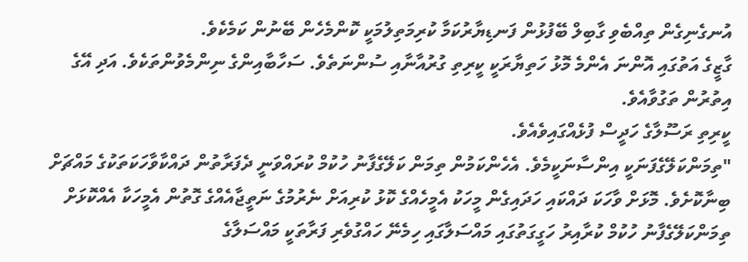އުނގެނިގެން ތިއްބެވި ގާބިލް ބޭފުޅުން ފަނޑިޔާރުކަމާ ކުރިމަތިލުމަކީ ކޮންމެހެން ބޭނުން ކަމެކެވެ.
ގާޒީގެ އަތުގައި އޮންނަ އެންމެ މޮޅު ހަތިޔާރަކީ ކީރިތި ގުރުއާނާއި ސުންނަތެވެ. ސަހާބާއިންގެ ނިންމެވުންތަކެވެ. އަދި އޭގެ އިތުރުން ތަގުވާއެވެ.
ކީރިތި ރަސޫލާގެ ހަދީސް ފުޅެއްގައިވެއެވެ.
"ތިމަންކަލޭގެފަނަކީ އިންސާނަކީމެވެ. އެހެންކަމުން ތިމަން ކަލޭގެފާނު ހުކުމް ކުރައްވަނީ ދެފަރާތުން ދައްކާވާހަކަތަކުގެ މައްޗަށް ބިނާކޮށެވެ. މޮޅަށް ވާހަކަ ދައްކައި ހަދައިގެން މީހަކު އެމީހެއްގެ ކޮޅު ކުރިއަށް ނެރުމުގެ ނަތީޖާއެއްގެ ގޮތުން އެމީހަކާ އެއްކޮޅަށް ތިމަންކަލޭގެފާނު ހުކުމް ކުރާއިރު ހަގީގަތުގައި މައްސަލާގައި ހިމެނޭ ހައްގުވެރި ފަރާތަކީ މައްސަލާގެ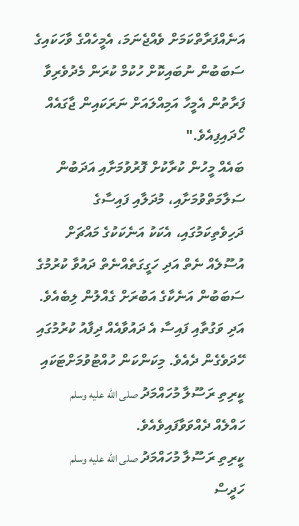އަނެއްފަރާތްކަމަށް ވެއްޖެނަމަ، އެމީހެއްގެ ވާހަކައިގެ ސަބަބުން ނުބައިކޮށް ހުކުމް ކުރަން މެދުވެރިވާ ފަރާތުން އެމީހާ އަމިއްލައަށް ނަރަކައިން ޖާގައެއް ހޯދައިފިއެވެ."
ބައެއް މީހުން ކުރާކުށް ފޮރުވުމަށާއި އަދަބުން ސަލާމަތްވުމަށާއި، މުދަލާއި ފައިސާގެ ދަހިވެތިކަމުގައި، އެކަކު އަނެކަކުގެ މައްޗަށް އުސޫލެއް ނެތް އަދި ހަގީގަތެއްނެތް ދައުވާ ކުރުމުގެ ސަބަބުން އަނެކާގެ އަބުރަށް ގެއްލުން ލިބެއެވެ. އަދި ވަގުތާއި ފައިސާ އެ ދައުވާއެއް ދިފާއު ކުރުމުގައި ހޭދަވެގެން ދެއެވެ. މިކަންކަން ހުއްޓުވުމަށްޓަކައި ކީރިތި ރަސޫލާ މުހައްމަދު صلى الله عليه وسلم ހައްލެއް ދެއްވަވާފައިވެއެވެ.
ކީރިތި ރަސޫލާ މުހައްމަދު صلى الله عليه وسلم ހަދީސް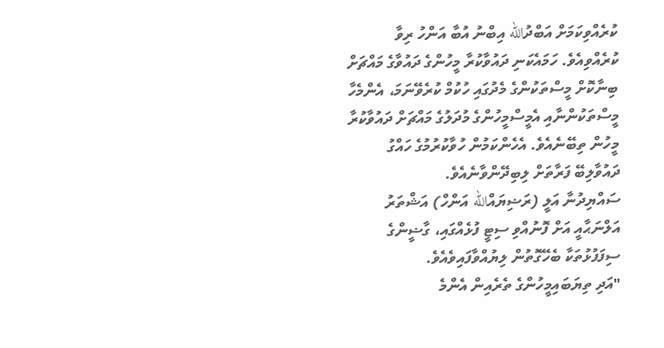ކުރެއްވިކަމަށް އަބްދުالله އިބްނު އުބާ އަންހު ރިވާ ކުރެއްވިއެވެ. ހަމައެކަނި ދައުވާކުރާ މީހުންގެ ދައުވާގެ މައްޗަށް ބިނާކޮށް މީސްތަކުންގެ މެދުގައި ހުކުމް ކުރެވޭނަމަ، އެންމެހާ މީސްތަކުންނާއި އެމީސްމީހުންގެ މުދަލުގެ މައްޗަށް ދައުވާކުރާ މީހުން ތިބޭނެއެވެ. އެހެންކަމުން ހުވާކުރުމުގެ ހައްގު ދައުވާލިބޭ ފަރާތަށް ލިބިދޭންވާނެއެވެ.
ސައްޔިދުނާ އަލީ (ރަޟިޔައްالله އަންހް) އަޝްތަރު އަލްނަޙާއީ އަށް ފޮނުއްވި ސިޓީ ފުޅެއްގައި، ގާޟީންގެ ސިފަފުޅުތަކާ ބެހޭގޮތުން ލިޔުއްވާފައިވެއެވެ.
"އަދި ތިޔަބައިމީހުންގެ ތެރެއިން އެންމެ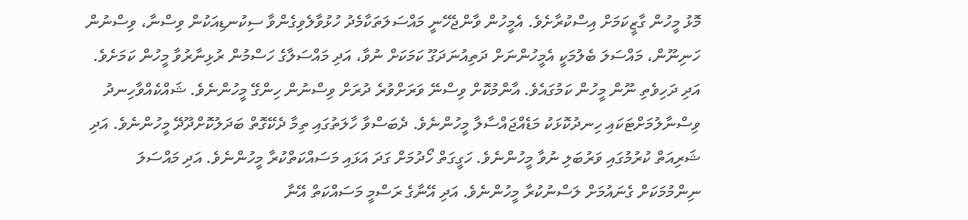މޮޅު މީހުން ގާޒީކަމަށް އިސްކުރާށެވެ. އެމީހުން ވާންޖެހޭނީ މައްސަލަތަކާމެދު ހުޅުވާލެވިގެންވާ ސިކުނޑިއަކުން ވިސްނާ، ވިސްނުން ހަނިނޫން، މައްސަލަ ބެލުމަކީ އެމީހުންނަށް ދަތިއުނަދަގޫ ކަމަކަށް ނުވާ، އަދި މައްސަލާގެ ހަސްމުން ރުޅިނާރުވާ މީހުން ކަމަށެވެ. އަދި ދަހިވެތި ނޫން މީހުން ކަމުގައެވެ. އާންމުކޮށް ވިސްނޭ ވަރަށްވުރެ ދުރަށް ވިސްނުން ހިންގޭ މީހުންނެވެ. ޝައްކެއްވާހިނދު ވިސްނާލުމަށްޓަކައި ހިނދުކޮޅަކު މަޑެއްޖައްސާލާ މީހުންނެވެ. ދެބަސްވާ ހާލަތުގައި ތިމާ ދެކޭގޮތް ބަދަލުކޮށްދޫދޭ މީހުންނެވެ. އަދި ޝަރިއަތް ކުރުމުގައި ވަރުބަލި ނުވާ މީހުންނެވެ. ހަގީގަތް ހޯދުމަށް ގަދަ އަޅައި މަސައްކަތްކުރާ މީހުންނެވެ. އަދި މައްސަލަ ނިންމުމަކަށް ގެނައުމަށް ލަސްނުކުރާ މީހުންނެވެ. އަދި އޭނާގެ ރަސްމީ މަސައްކަތް އޭނާ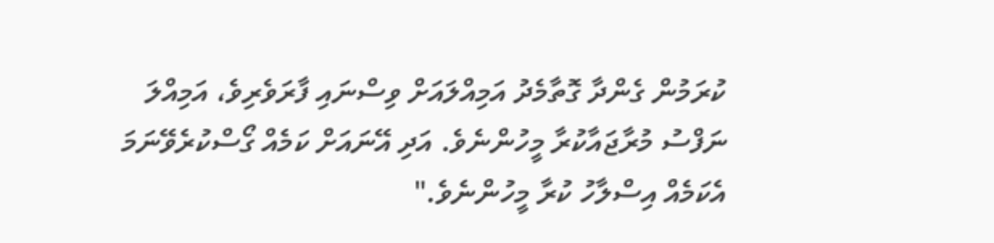ކުރަމުން ގެންދާ ގޮތާމެދު އަމިއްލައަށް ވިސްނައި ފާރަވެރިވެ، އަމިއްލަ ނަފްސު މުރާޖައާކުރާ މީހުންނެވެ. އަދި އޭނައަށް ކަމެއް ގޯސްކުރެވޭނަމަ އެކަމެއް އިސްލާހު ކުރާ މީހުންނެވެ."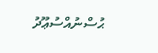ޙުސްނުއްސުޢޫދު